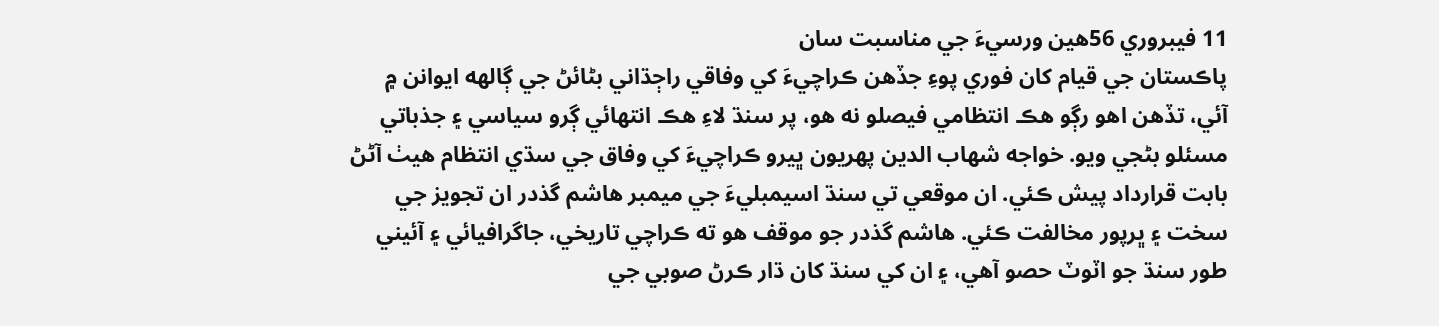11 فيبروري 56هين ورسيءَ جي مناسبت سان
پاڪستان جي قيام کان فوري پوءِ جڏهن ڪراچيءَ کي وفاقي راڄڌاني بڻائڻ جي ڳالهه ايوانن ۾ آئي، تڏهن اهو رڳو هڪ انتظامي فيصلو نه هو، پر سنڌ لاءِ هڪ انتهائي ڳرو سياسي ۽ جذباتي مسئلو بڻجي ويو. خواجه شهاب الدين پهريون ڀيرو ڪراچيءَ کي وفاق جي سڌي انتظام هيٺ آڻڻ بابت قرارداد پيش ڪئي. ان موقعي تي سنڌ اسيمبليءَ جي ميمبر هاشم گذدر ان تجويز جي سخت ۽ ڀرپور مخالفت ڪئي. هاشم گذدر جو موقف هو ته ڪراچي تاريخي، جاگرافيائي ۽ آئيني طور سنڌ جو اٽوٽ حصو آهي، ۽ ان کي سنڌ کان ڌار ڪرڻ صوبي جي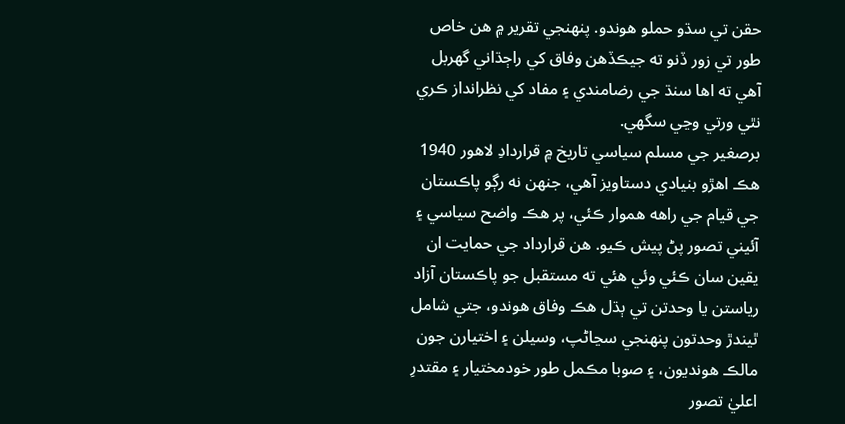حقن تي سڌو حملو هوندو. پنهنجي تقرير ۾ هن خاص طور تي زور ڏنو ته جيڪڏهن وفاق کي راڄڌاني گهربل آهي ته اها سنڌ جي رضامندي ۽ مفاد کي نظرانداز ڪري نٿي ورتي وڃي سگهي.
برصغير جي مسلم سياسي تاريخ ۾ قراردادِ لاهور 1940 هڪ اهڙو بنيادي دستاويز آهي، جنهن نه رڳو پاڪستان جي قيام جي راهه هموار ڪئي، پر هڪ واضح سياسي ۽ آئيني تصور پڻ پيش ڪيو. هن قرارداد جي حمايت ان يقين سان ڪئي وئي هئي ته مستقبل جو پاڪستان آزاد رياستن يا وحدتن تي ٻڌل هڪ وفاق هوندو، جتي شامل ٿيندڙ وحدتون پنهنجي سڃاڻپ، وسيلن ۽ اختيارن جون مالڪ هونديون، ۽ صوبا مڪمل طور خودمختيار ۽ مقتدرِ اعليٰ تصور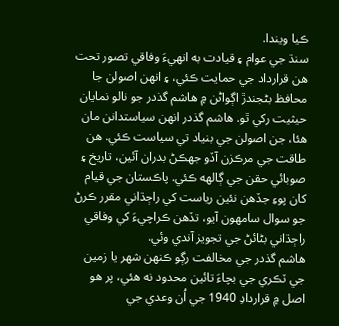ڪيا ويندا.
سنڌ جي عوام ۽ قيادت به انهيءَ وفاقي تصور تحت هن قرارداد جي حمايت ڪئي، ۽ انهن اصولن جا محافظ بڻجندڙ اڳواڻن ۾ هاشم گذدر جو نالو نمايان حيثيت رکي ٿو. هاشم گذدر انهن سياستدانن مان هئا، جن اصولن جي بنياد تي سياست ڪئي. هن طاقت جي مرڪزن آڏو جهڪڻ بدران آئين، تاريخ ۽ صوبائي حقن جي ڳالهه ڪئي. پاڪستان جي قيام کان پوءِ جڏهن نئين رياست کي راڄڌاني مقرر ڪرڻ جو سوال سامهون آيو، تڏهن ڪراچيءَ کي وفاقي راڄڌاني بڻائڻ جي تجويز آندي وئي.
هاشم گذدر جي مخالفت رڳو ڪنهن شهر يا زمين جي ٽڪري جي بچاءَ تائين محدود نه هئي، پر هو اصل ۾ قراردادِ 1940 جي اُن وعدي جي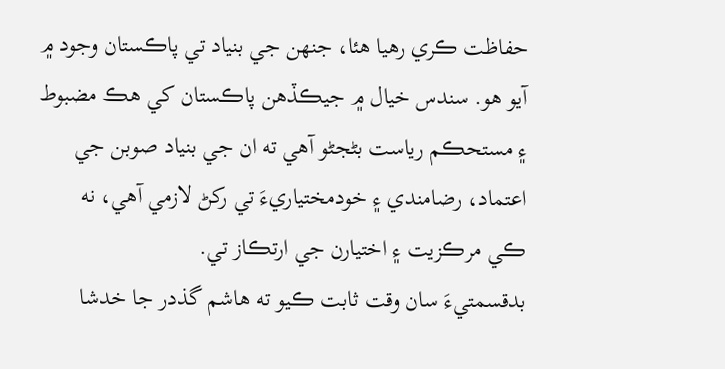حفاظت ڪري رهيا هئا، جنهن جي بنياد تي پاڪستان وجود ۾ آيو هو. سندس خيال ۾ جيڪڏهن پاڪستان کي هڪ مضبوط ۽ مستحڪم رياست بڻجڻو آهي ته ان جي بنياد صوبن جي اعتماد، رضامندي ۽ خودمختياريءَ تي رکڻ لازمي آهي، نه ڪي مرڪزيت ۽ اختيارن جي ارتڪاز تي.
بدقسمتيءَ سان وقت ثابت ڪيو ته هاشم گذدر جا خدشا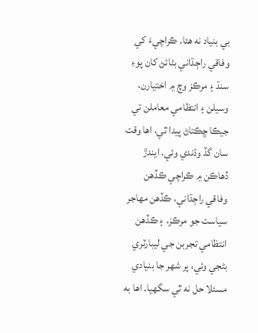بي بنياد نه هئا. ڪراچيءَ کي وفاقي راڄڌاني بڻائڻ کان پوءِ سنڌ ۽ مرڪز وچ ۾ اختيارن، وسيلن ۽ انتظامي معاملن تي جيڪا ڇڪتاڻ پيدا ٿي، اها وقت سان گڏ وڌندي وئي. ايندڙ ڏهاڪن ۾ ڪراچي ڪڏهن وفاقي راڄڌاني، ڪڏهن مهاجر سياست جو مرڪز، ۽ ڪڏهن انتظامي تجربن جي ليبارٽري بڻجي وئي، پر شهر جا بنيادي مسئلا حل نه ٿي سگهيا. اها به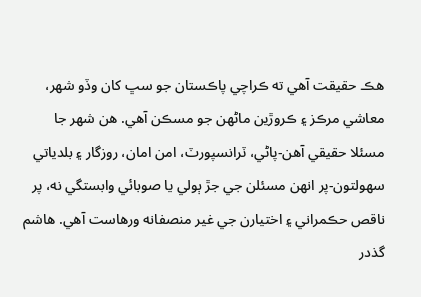هڪ حقيقت آهي ته ڪراچي پاڪستان جو سڀ کان وڏو شهر، معاشي مرڪز ۽ ڪروڙين ماڻهن جو مسڪن آهي. هن شهر جا مسئلا حقيقي آهن-پاڻي، ٽرانسپورٽ، امن امان، روزگار ۽ بلدياتي سهولتون-پر انهن مسئلن جي جڙ ٻولي يا صوبائي وابستگي نه، پر ناقص حڪمراني ۽ اختيارن جي غير منصفانه ورهاست آهي. هاشم گذدر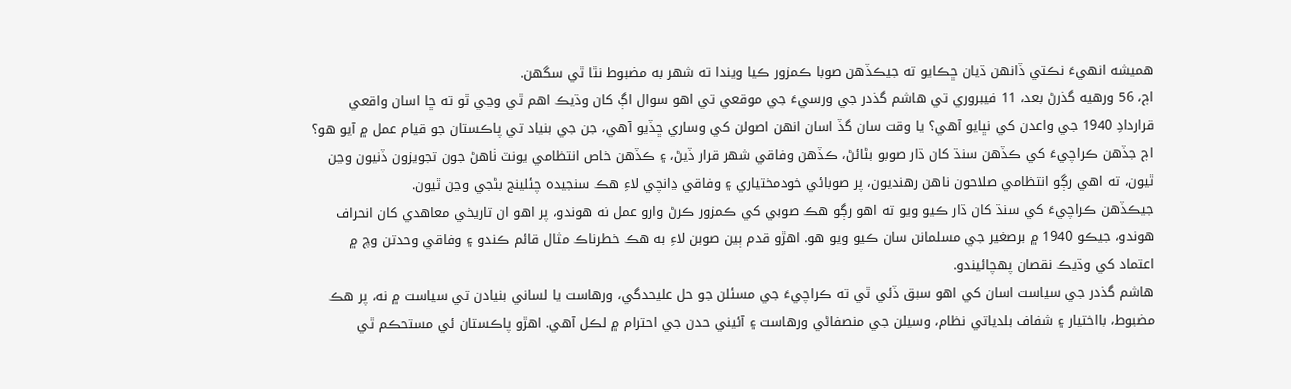هميشه انهيءَ نڪتي ڏانهن ڌيان ڇڪايو ته جيڪڏهن صوبا ڪمزور ڪيا ويندا ته شهر به مضبوط نٿا ٿي سگهن.
اڄ، 56 ورهيه گذرڻ بعد، 11 فيبروري تي هاشم گذدر جي ورسيءَ جي موقعي تي اهو سوال اڳ کان وڌيڪ اهم ٿي وڃي ٿو ته ڇا اسان واقعي قراردادِ 1940 جي واعدن کي نڀايو آهي؟ يا وقت سان گڏ اسان انهن اصولن کي وساري ڇڏيو آهي، جن جي بنياد تي پاڪستان جو قيام عمل ۾ آيو هو؟ اڄ جڏهن ڪراچيءَ کي ڪڏهن سنڌ کان ڌار صوبو بڻائڻ، ڪڏهن وفاقي شهر قرار ڏيڻ، ۽ ڪڏهن خاص انتظامي يونٽ ٺاهڻ جون تجويزون ڏنيون وڃن ٿيون، ته اهي رڳو انتظامي صلاحون ناهن رهنديون، پر صوبائي خودمختياري ۽ وفاقي ڍانچي لاءِ هڪ سنجيده چئلينج بڻجي وڃن ٿيون.
جيڪڏهن ڪراچيءَ کي سنڌ کان ڌار ڪيو ويو ته اهو رڳو هڪ صوبي کي ڪمزور ڪرڻ وارو عمل نه هوندو، پر اهو ان تاريخي معاهدي کان انحراف هوندو، جيڪو 1940 ۾ برصغير جي مسلمانن سان ڪيو ويو هو. اهڙو قدم ٻين صوبن لاءِ به هڪ خطرناڪ مثال قائم ڪندو ۽ وفاقي وحدتن وچ ۾ اعتماد کي وڌيڪ نقصان پهچائيندو.
هاشم گذدر جي سياست اسان کي اهو سبق ڏئي ٿي ته ڪراچيءَ جي مسئلن جو حل عليحدگي، ورهاست يا لساني بنيادن تي سياست ۾ نه، پر هڪ مضبوط، بااختيار ۽ شفاف بلدياتي نظام، وسيلن جي منصفاڻي ورهاست ۽ آئيني حدن جي احترام ۾ لڪل آهي. اهڙو پاڪستان ئي مستحڪم ٿي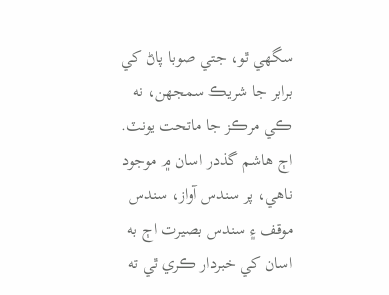سگهي ٿو، جتي صوبا پاڻ کي برابر جا شريڪ سمجهن، نه ڪي مرڪز جا ماتحت يونٽ.
اڄ هاشم گذدر اسان ۾ موجود ناهي، پر سندس آواز، سندس موقف ۽ سندس بصيرت اڄ به اسان کي خبردار ڪري ٿي ته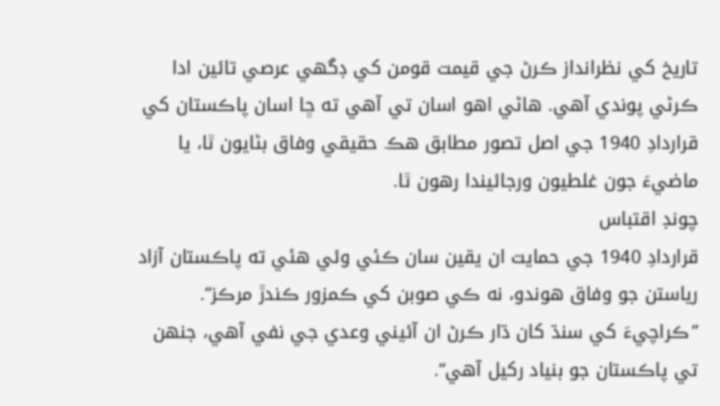تاريخ کي نظرانداز ڪرڻ جي قيمت قومن کي ڊگهي عرصي تائين ادا ڪرڻي پوندي آهي. هاڻي اهو اسان تي آهي ته ڇا اسان پاڪستان کي قراردادِ 1940 جي اصل تصور مطابق هڪ حقيقي وفاق بڻايون ٿا، يا ماضيءَ جون غلطيون ورجائيندا رهون ٿا.
چونڊ اقتباس
قراردادِ 1940 جي حمايت ان يقين سان ڪئي وئي هئي ته پاڪستان آزاد رياستن جو وفاق هوندو، نه ڪي صوبن کي ڪمزور ڪندڙ مرڪز“.
”ڪراچيءَ کي سنڌ کان ڌار ڪرڻ ان آئيني وعدي جي نفي آهي، جنهن تي پاڪستان جو بنياد رکيل آهي“.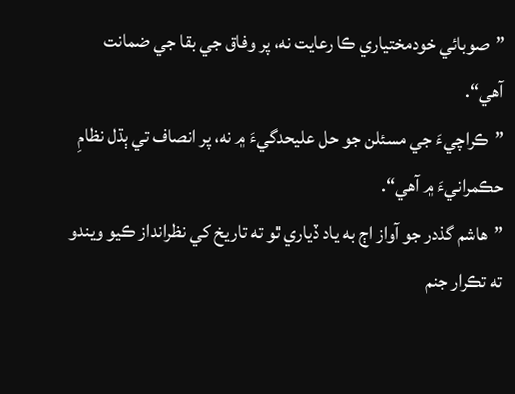”صوبائي خودمختياري ڪا رعايت نه، پر وفاق جي بقا جي ضمانت آهي“.
”ڪراچيءَ جي مسئلن جو حل عليحدگيءَ ۾ نه، پر انصاف تي ٻڌل نظامِ حڪمرانيءَ ۾ آهي“.
”هاشم گذدر جو آواز اڄ به ياد ڏياري ٿو ته تاريخ کي نظرانداز ڪيو ويندو ته تڪرار جنم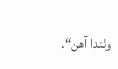وٺندا آهن“.